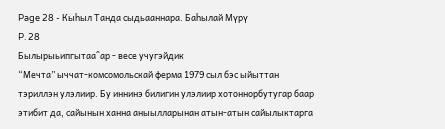Page 28 - Кыһыл Танда сыдьааннара. Баһылай Мүрү
P. 28
Былырыьипгытаа^ар - весе учугэйдик
“Мечта” ыччат-комсомольскай ферма 1979 сыл бэс ыйыттан
тэриллэн улэлиир. Бу иннинэ билигин улэлиир хотоннорбутугар баар
этибит да, сайынын ханна аныылларынан атын-атын сайылыктарга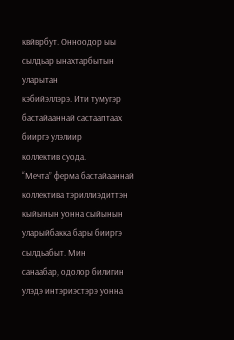квйврбут. Онноодор ыы сылдьар ынахтарбытын уларытан
кэбийэллэрэ. Ити тумугэр бастайааннай састааптаах бииргэ улэлиир
коллектив суода.
“Мечта” ферма бастайааннай коллектива тэриллиэдиттэн
кыйынын уонна сыйынын уларыйбакка бары бииргэ сылдьабыт. Мин
санаабар, одолор билигин улэдэ интэриэстэрэ уонна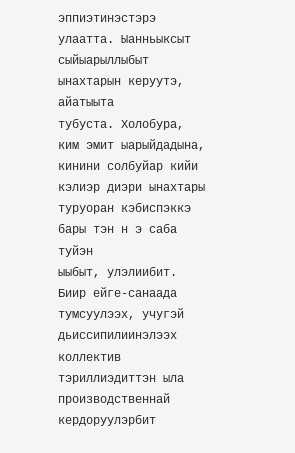эппиэтинэстэрэ
улаатта. Ыанньыксыт сыйыарыллыбыт ынахтарын керуутэ, айатыыта
тубуста. Холобура, ким эмит ыарыйдадына, кинини солбуйар кийи
кэлиэр диэри ынахтары туруоран кэбиспэккэ бары тэн н э саба туйэн
ыыбыт, улэлиибит.
Биир ейге-санаада тумсуулээх, учугэй дьиссипилиинэлээх
коллектив тэриллиэдиттэн ыла производственнай кердоруулэрбит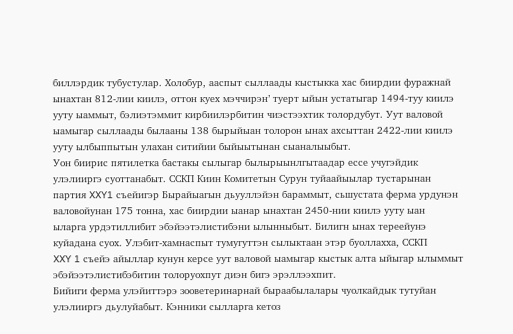биллэрдик тубустулар. Холобур, ааспыт сыллаады кыстыкка хас биирдии фуражнай
ынахтан 812-лии киилэ, оттон куех мэччирэн’ туерт ыйын устатыгар 1494-туу киилэ
ууту ыаммыт, бэлиэтэммит кирбиилэрбитин чиэстээхтик толордубут. Уут валовой
ыамыгар сыллаады былааны 138 бырыйыан толорон ынах ахсыттан 2422-лии киилэ
ууту ылбыппытын улахан ситийии быйыытынан сыаналыыбыт.
Уон биирис пятилетка бастакы сылыгар былырыынлгытаадар ессе учугэйдик
улэлииргэ суоттанабыт. ССКП Киин Комитетын Сурун туйаайыылар тустарынан
партия XXY1 съейигэр Бырайыагын дьууллэйэн бараммыт, сьшустата ферма урдунэн
валовойунан 175 тонна, хас биирдии ыанар ынахтан 2450-нии киилэ ууту ыан
ыларга урдэтиллибит эбэйээтэлистибэни ылынныбыт. Билигн ынах тереейунэ
куйадана суох. Улэбит-хамнаспыт тумугуттэн сылыктаан этэр буоллахха, ССКП
XXY 1 съейэ айыллар кунун керсе уут валовой ыамыгар кыстык алта ыйыгар ылыммыт
эбэйээтэлистибэбитин толоруохпут диэн бигэ эрэллээхпит.
Бийиги ферма улэйиттэрэ зооветеринарнай быраабылалары чуолкайдык тутуйан
улэлииргэ дьулуйабыт. Кэнники сылларга кетоз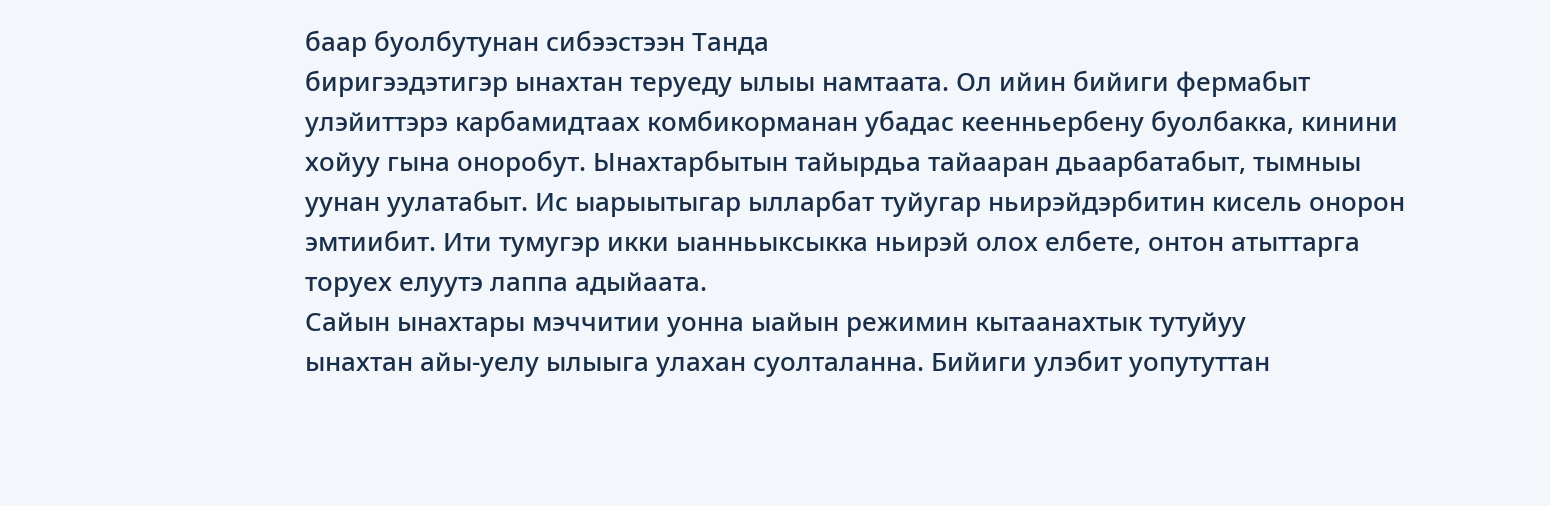баар буолбутунан сибээстээн Танда
биригээдэтигэр ынахтан теруеду ылыы намтаата. Ол ийин бийиги фермабыт
улэйиттэрэ карбамидтаах комбикорманан убадас кеенньербену буолбакка, кинини
хойуу гына оноробут. Ынахтарбытын тайырдьа тайааран дьаарбатабыт, тымныы
уунан уулатабыт. Ис ыарыытыгар ылларбат туйугар ньирэйдэрбитин кисель онорон
эмтиибит. Ити тумугэр икки ыанньыксыкка ньирэй олох елбете, онтон атыттарга
торуех елуутэ лаппа адыйаата.
Сайын ынахтары мэччитии уонна ыайын режимин кытаанахтык тутуйуу
ынахтан айы-уелу ылыыга улахан суолталанна. Бийиги улэбит уопутуттан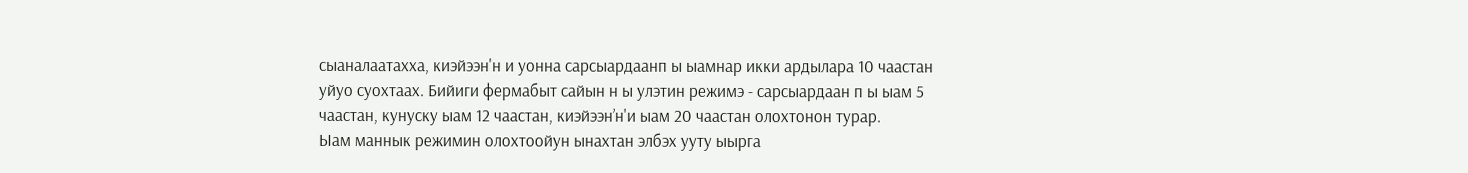сыаналаатахха, киэйээн'н и уонна сарсыардаанп ы ыамнар икки ардылара 10 чаастан
уйуо суохтаах. Бийиги фермабыт сайын н ы улэтин режимэ - сарсыардаан п ы ыам 5
чаастан, кунуску ыам 12 чаастан, киэйээн’н'и ыам 20 чаастан олохтонон турар.
Ыам маннык режимин олохтоойун ынахтан элбэх ууту ыырга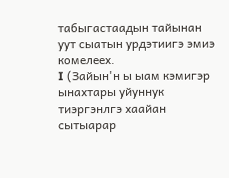табыгастаадын тайынан
уут сыатын урдэтиигэ эмиэ комелеех.
I (Зайын'н ы ыам кэмигэр ынахтары уйуннук тиэргэнлгэ хаайан сытыарар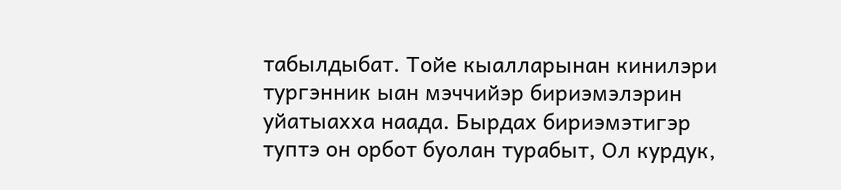табылдыбат. Тойе кыалларынан кинилэри тургэнник ыан мэччийэр бириэмэлэрин
уйатыахха наада. Бырдах бириэмэтигэр туптэ он орбот буолан турабыт, Ол курдук,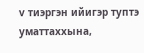v тиэргэн ийигэр туптэ уматтаххына,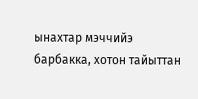ынахтар мэччийэ барбакка, хотон тайыттан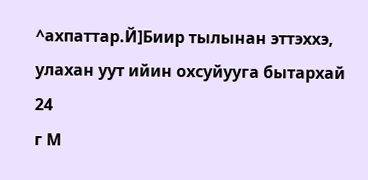^ахпаттар.Й]Биир тылынан эттэххэ, улахан уут ийин охсуйууга бытархай
24
г М